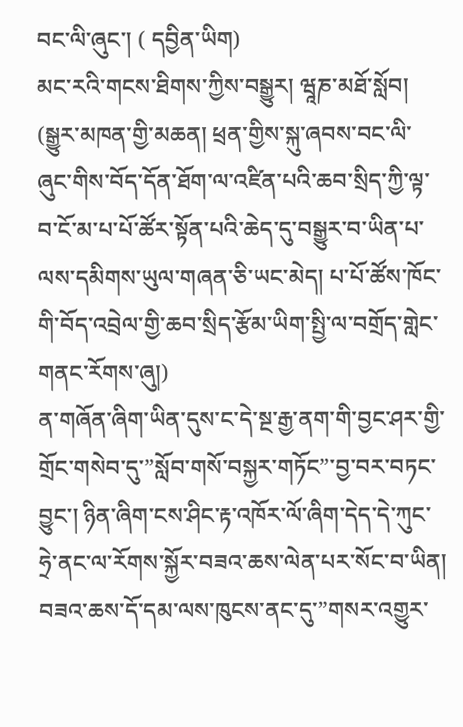བང་ལི་ཞུང་། ( དབྱིན་ཡིག)
མང་རའི་གངས་ཐིགས་ཀྱིས་བསྒྱུར། ཝཱཎ་མཐོ་སློབ།
(སྒྱུར་མཁན་གྱི་མཆན། ཕྲན་གྱིས་སྐུ་ཞབས་བང་ལི་ཞུང་གིས་བོད་དོན་ཐོག་ལ་འཛིན་པའི་ཆབ་སྲིད་ཀྱི་ལྟ་བ་ངོ་མ་པ་པོ་ཚོར་སྟོན་པའི་ཆེད་དུ་བསྒྱུར་བ་ཡིན་པ་ལས་དམིགས་ཡུལ་གཞན་ཅི་ཡང་མེད། པ་པོ་ཚོས་ཁོང་གི་བོད་འབྲེལ་གྱི་ཆབ་སྲིད་རྩོམ་ཡིག་སྤྱི་ལ་བགྲོད་གླེང་གནང་རོགས་ཞུ།)
ན་གཞོན་ཞིག་ཡིན་དུས་ང་དེ་སྔ་རྒྱ་ནག་གི་བྱང་ཤར་གྱི་གྲོང་གསེབ་དུ་”སློབ་གསོ་བསྐྱར་གཏོང”་བྱ་བར་བཏང་བྱུང་། ཉིན་ཞིག་ངས་ཤིང་རྟ་འཁོར་ལོ་ཞིག་དེད་དེ་ཀུང་ཧྲེ་ནང་ལ་རོགས་སྐྱོར་བཟའ་ཆས་ལེན་པར་སོང་བ་ཡིན། བཟའ་ཆས་དོ་དམ་ལས་ཁུངས་ནང་དུ་”གསར་འགྱུར་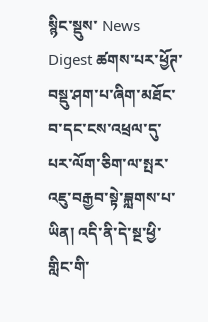སྙིང་སྡུས་ News Digest ཚགས་པར་ཕྱོཊ་བསྡུ་ཤག་པ་ཞིག་མཐོང་བ་དང་ངས་འཕྲལ་དུ་པར་ལོག་ཅིག་ལ་སྤར་འཇུ་བརྒྱབ་སྟེ་བྐླགས་པ་ཡིན། འདི་ནི་དེ་སྔ་ཕྱི་གླིང་གི་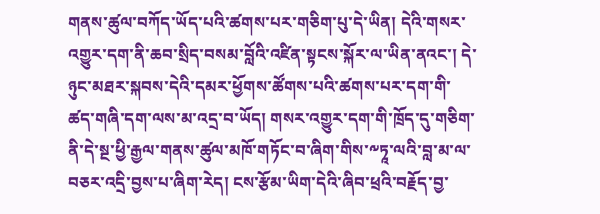གནས་ཚུལ་བཀོད་ཡོད་པའི་ཚགས་པར་གཅིག་པུ་དེ་ཡིན། དེའི་གསར་འགྱུར་དག་ནི་ཆབ་སྲིད་བསམ་བློའི་འཛིན་སྟངས་སྐོར་ལ་ཡིན་ནའང་། དེ་ཉུང་མཐར་སྐབས་དེའི་དམར་ཕྱོགས་ཚོགས་པའི་ཚགས་པར་དག་གི་ཚད་གཞི་དག་ལས་མ་འདྲ་བ་ཡོད། གསར་འགྱུར་དག་གི་ཁྲོད་དུ་གཅིག་ནི་དེ་སྔ་ཕྱི་རྒྱལ་གནས་ཚུལ་མཁོ་གཏོང་བ་ཞིག་གིས་༸ཏཱ་ལའི་བླ་མ་ལ་བཅར་འདྲི་བྱས་པ་ཞིག་རེད། ངས་རྩོམ་ཡིག་དེའི་ཞིབ་ཕྲའི་བརྗོད་བྱ་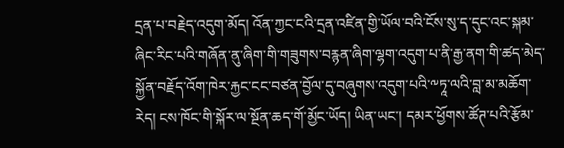དྲན་པ་བརྗེད་འདུག་མོད། འོན་ཀྱང་ངའི་དྲན་འཛིན་གྱི་ཡོལ་བའི་ངོས་སུ་ད་དུང་འང་སྐམ་ཞིང་རིང་པའི་གཞོན་ནུ་ཞིག་གི་གཟུགས་བརྙན་ཞིག་ལྷག་འདུག་པ་ནི་རྒྱ་ནག་གི་ཚད་མེད་སྐྱོན་བརྗོད་འོག་ཁེར་རྐྱང་ངང་བཙན་བྱོལ་དུ་བཞུགས་འདུག་པའི་༸ཏཱ་ལའི་བླ་མ་མཆོག་རེད། ངས་ཁོང་གི་སྐོར་ལ་སྔོན་ཆད་གོ་མྱོང་ཡོད། ཡིན་ཡང་། དམར་ཕྱོགས་ཚོཊ་པའི་རྩོམ་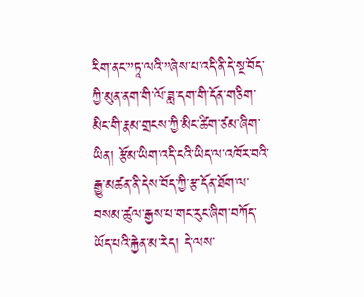རིག་ནང་”ཏཱ་ལའི་”ཞེས་པ་འདི་ནི་དེ་སྔ་བོད་ཀྱི་མུན་ནག་གི་ལོ་ཟླ་དག་གི་དོན་གཅིག་མིང་གི་རྣམ་གྲངས་ཀྱི་མིང་ཚིག་ཙམ་ཞིག་ཡིན། རྩོམ་ཡིག་འདི་ངའི་ཡིད་ལ་འཁོར་བའི་རྒྱུ་མཚན་ནི་དེས་བོད་ཀྱི་རྩ་དོན་ཐོག་ལ་བསམ་ཚུལ་རྒྱས་པ་གང་རུང་ཞིག་བཀོད་ཡོད་པའི་རྐྱེན་མ་རེད། དེ་ལས་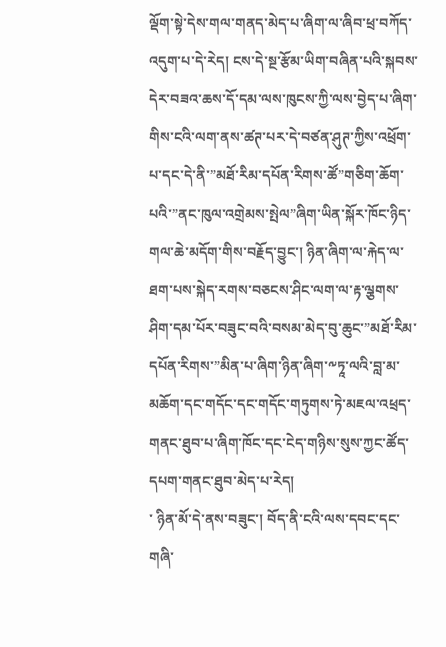ལྡོག་སྟེ་དེས་གལ་གནད་མེད་པ་ཞིག་ལ་ཞིབ་ཕྲ་བཀོད་འདུག་པ་དེ་རེད། ངས་དེ་སྔ་རྩོམ་ཡིག་བཞིན་པའི་སྐབས་དེར་བཟའ་ཆས་དོ་དམ་ལས་ཁུངས་ཀྱི་ལས་བྱེད་པ་ཞིག་གིས་ངའི་ལག་ནས་ཚཊ་པར་དེ་བཙན་ཤུཊ་ཀྱིས་འཕྲོག་པ་དང་དེ་ནི་”མཐོ་རིམ་དཔོན་རིགས་ཚོ”གཅིག་ཆོག་པའི་”ནང་ཁུལ་འགྲེམས་སྤེལ”ཞིག་ཡིན་སྐོར་ཁོང་ཉིད་གལ་ཆེ་མདོག་གིས་བརྗོད་བྱུང་། ཉིན་ཞིག་ལ་རྐེད་ལ་ཐག་པས་སྐེད་རགས་བཅངས་ཤིང་ལག་ལ་རྟ་ལྕགས་ཤིག་དམ་པོར་བཟུང་བའི་བསམ་མེད་བུ་ཆུང་”མཐོ་རིམ་དཔོན་རིགས་”མིན་པ་ཞིག་ཉིན་ཞིག་༸ཏཱ་ལའི་བླ་མ་མཆོག་དང་གདོང་དང་གདོང་གཏུགས་ཏེ་མཇལ་འཕྲད་གནང་ཐུབ་པ་ཞིག་ཁོང་དང་ངེད་གཉིས་སུས་ཀྱང་ཚོད་དཔག་གནང་ཐུབ་མེད་པ་རེད།
་ ཉིན་མོ་དེ་ནས་བཟུང་། བོད་ནི་ངའི་ལས་དབང་དང་གཞི་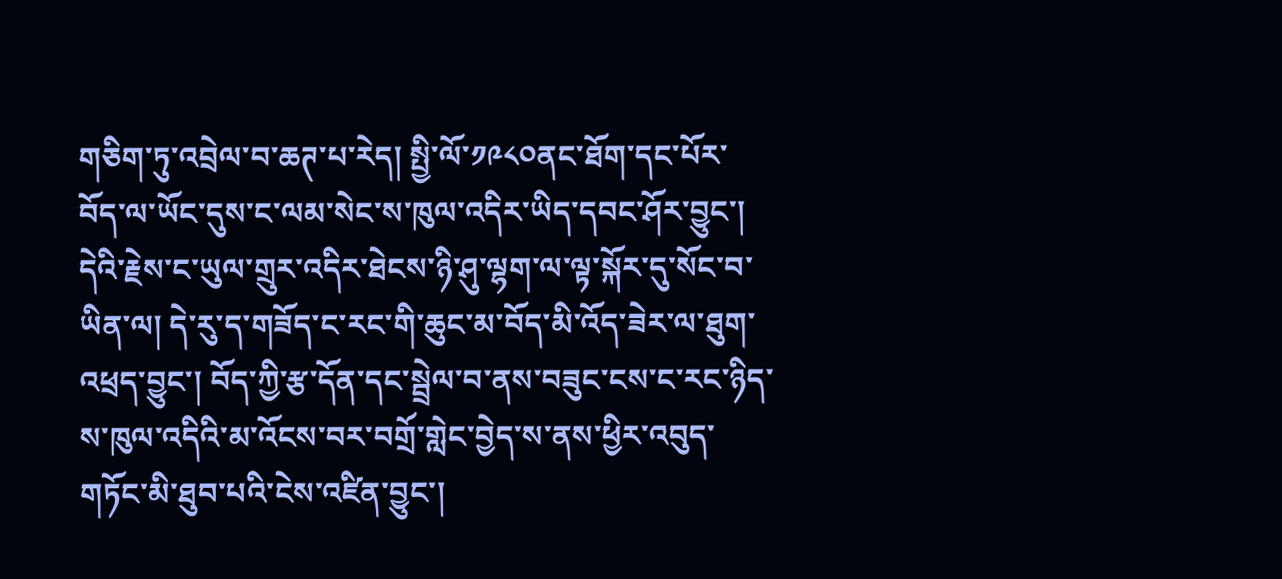གཅིག་ཏུ་འབྲེལ་བ་ཆཊ་པ་རེད། སྤྱི་ལོ་༡༩༨༠ནང་ཐོག་དང་པོར་བོད་ལ་ཡོང་དུས་ང་ལམ་སེང་ས་ཁུལ་འདིར་ཡིད་དབང་ཤོར་བྱུང་། དེའི་རྗེས་ང་ཡུལ་གྲུར་འདིར་ཐེངས་ཉི་ཤུ་ལྷག་ལ་ལྟ་སྐོར་དུ་སོང་བ་ཡིན་ལ། དེ་རུ་ད་གཟོད་ང་རང་གི་ཆུང་མ་བོད་མི་འོད་ཟེར་ལ་ཐུག་འཕྲད་བྱུང་། བོད་ཀྱི་རྩ་དོན་དང་སྦྲེལ་བ་ནས་བཟུང་ངས་ང་རང་ཉིད་ས་ཁུལ་འདིའི་མ་འོངས་བར་བགྲོ་གླེང་བྱེད་ས་ནས་ཕྱིར་འབུད་གཏོང་མི་ཐུབ་པའི་ངེས་འཛིན་བྱུང་།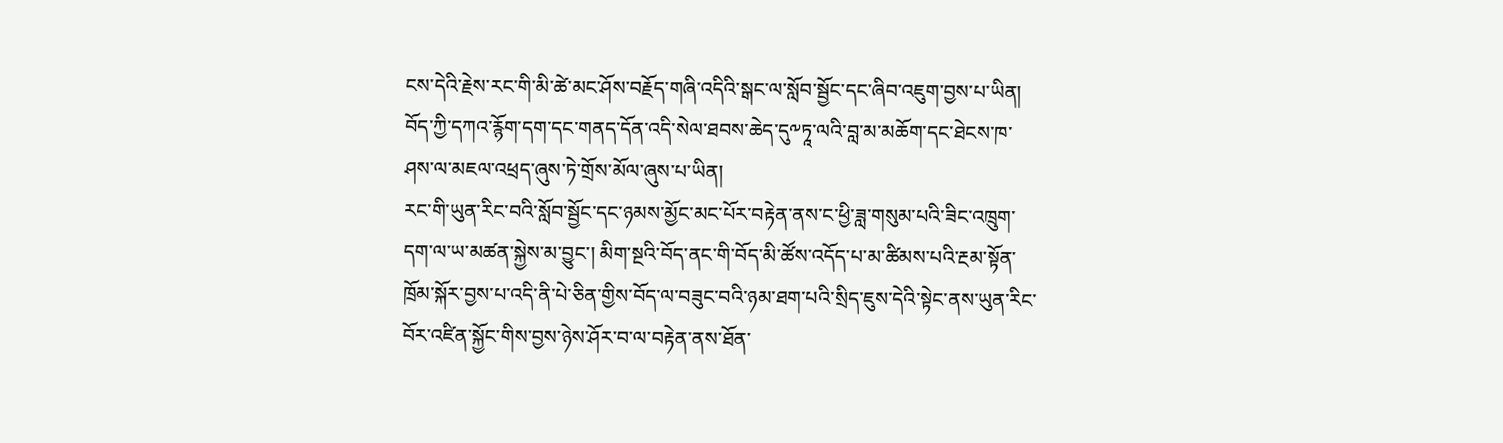ངས་དེའི་རྗེས་རང་གི་མི་ཚེ་མང་ཤོས་བརྗོད་གཞི་འདིའི་སྒང་ལ་སློབ་སྦྱོང་དང་ཞིབ་འཇུག་བྱས་པ་ཡིན། བོད་ཀྱི་དཀའ་རྙོག་དག་དང་གནད་དོན་འདི་སེལ་ཐབས་ཆེད་དུ༸ཏཱ་ལའི་བླ་མ་མཆོག་དང་ཐེངས་ཁ་ཤས་ལ་མཇལ་འཕྲད་ཞུས་ཏེ་གྲོས་མོལ་ཞུས་པ་ཡིན།
རང་གི་ཡུན་རིང་བའི་སློབ་སྦྱོང་དང་ཉམས་མྱོང་མང་པོར་བརྟེན་ནས་ང་ཕྱི་ཟླ་གསུམ་པའི་ཟིང་འཁྲུག་དག་ལ་ཡ་མཚན་སྐྱེས་མ་བྱུང་། མིག་སྔའི་བོད་ནང་གི་བོད་མི་ཚོས་འདོད་པ་མ་ཚིམས་པའི་རྔམ་སྟོན་ཁྲོམ་སྐོར་བྱས་པ་འདི་ནི་པེ་ཅིན་གྱིས་བོད་ལ་བཟུང་བའི་ཉམ་ཐག་པའི་སྲིད་ཇུས་དེའི་སྟེང་ནས་ཡུན་རིང་བོར་འཛིན་སྐྱོང་གིས་བྱས་ཉེས་ཤོར་བ་ལ་བརྟེན་ནས་ཐོན་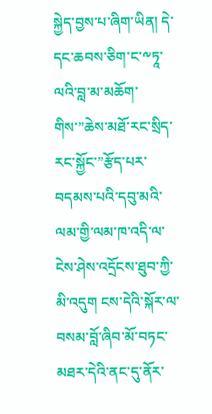སྐྱེད་བྱས་པ་ཞིག་ཡིན། དེ་དང་ཆབས་ཅིག་ང་༸ཏཱ་ལའི་བླ་མ་མཆོག་གིས་”ཆེས་མཐོ་རང་སྲིད་རང་སྐྱོང་”རྩོད་པར་བདམས་པའི་དབུ་མའི་ལམ་གྱི་ལམ་ཁ་འདི་ལ་ངེས་ཤེས་འདྲོངས་ཐུབ་ཀྱི་མི་འདུག ངས་དེའི་སྐོར་ལ་བསམ་བློ་ཞིབ་མོ་བཏང་མཐར་དེའི་ནང་དུ་ནོར་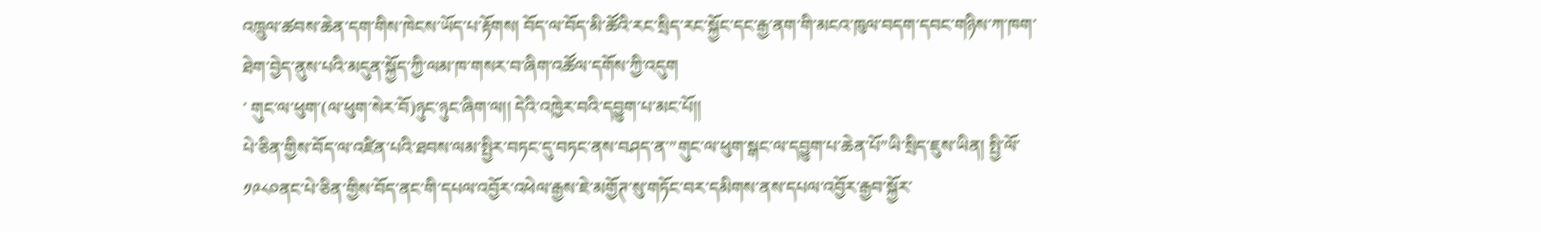འཁྲུལ་ཚབས་ཆེན་དག་གིས་ཁེངས་ཡོད་པ་རྟོགས། བོད་ལ་བོད་མི་ཚོའི་རང་སྲིད་རང་སྐྱོང་དང་རྒྱ་ནག་གི་མངའ་ཁུལ་བདག་དབང་གཉིས་ཀ་ཁག་ཐེག་བྱེད་ནུས་པའི་མདུན་སྐྱོད་ཀྱི་ལམ་ཁ་གསར་བ་ཞིག་འཚོལ་དགོས་ཀྱི་འདུག
་ གུང་ལ་ཕུག་(ལ་ཕུག་སེར་བོ)ཉུང་ཉུང་ཞིག་ལ།། དེའི་འཁྱེར་བའི་དབྱུག་པ་མང་པོ།།
པེ་ཅིན་གྱིས་བོད་ལ་འཛིན་པའི་ཐབས་ལམ་སྤྱིར་བཏང་དུ་བཏང་ནས་བཤད་ན་”གུང་ལ་ཕུག་སྒང་ལ་དབྱུག་པ་ཆེན་པོ”ཡི་སྲིད་ཇུས་ཡིན། སྤྱི་ལོ་༡༩༨༠ནང་པེ་ཅིན་གྱིས་བོད་ནང་གི་དཔལ་འབྱོར་འཕེལ་རྒྱས་ཇེ་མགྱོཊ་སུ་གཏོང་བར་དམིགས་ནས་དཔལ་འབྱོར་རྒྱབ་སྐྱོར་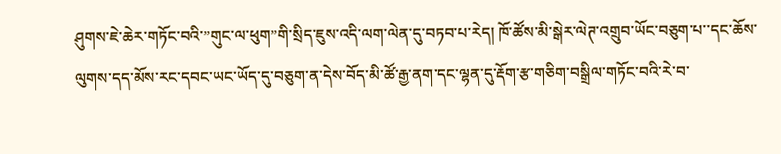ཤུགས་ཇེ་ཆེར་གཏོང་བའི་”གུང་ལ་ཕུག”གི་སྲིད་ཇུས་འདི་ལག་ལེན་དུ་བཏབ་པ་རེད། ཁོ་ཚོས་མི་སྒེར་ལེཊ་འགྲུབ་ཡོང་བཅུག་པ་་དང་ཆོས་ལུགས་དད་མོས་རང་དབང་ཡང་ཡོད་དུ་བཅུག་ན་དེས་བོད་མི་ཚོ་རྒྱ་ནག་དང་ལྷན་དུ་རྡོག་རྩ་གཅིག་བསྒྲིལ་གཏོང་བའི་རེ་བ་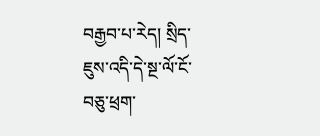བརྒྱབ་པ་རེད། སྲིད་ཇུས་འདི་དེ་སྔ་ལོ་ངོ་བཅུ་ཕྲག་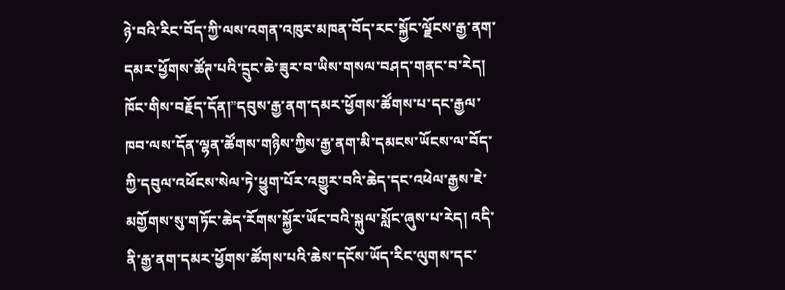ཉེ་བའི་རིང་བོད་ཀྱི་ལས་འགན་འཁུར་མཁན་བོད་རང་སྐྱོང་ལྗོངས་རྒྱ་ནག་དམར་ཕྱོགས་ཚོཊ་པའི་དྲུང་ཆེ་ཟུར་བ་ཡིས་གསལ་བཤད་གནང་བ་རེད། ཁོང་གིས་བརྗོད་དོན།”དབུས་རྒྱ་ནག་དམར་ཕྱོགས་ཚོགས་པ་དང་རྒྱལ་ཁབ་ལས་དོན་ལྷན་ཚོགས་གཉིས་ཀྱིས་རྒྱ་ནག་མི་དམངས་ཡོངས་ལ་བོད་ཀྱི་དབུལ་འཕོངས་སེལ་ཏེ་ཕྱུག་པོར་འགྱུར་བའི་ཆེད་དང་འཕེལ་རྒྱས་ཇེ་མགྱོགས་སུ་གཏོང་ཆེད་རོགས་སྐྱོར་ཡོང་བའི་སྐུལ་སློང་ཞུས་པ་རེད། འདི་ནི་རྒྱ་ནག་དམར་ཕྱོགས་ཚོགས་པའི་ཆེས་དངོས་ཡོད་རིང་ལུགས་དང་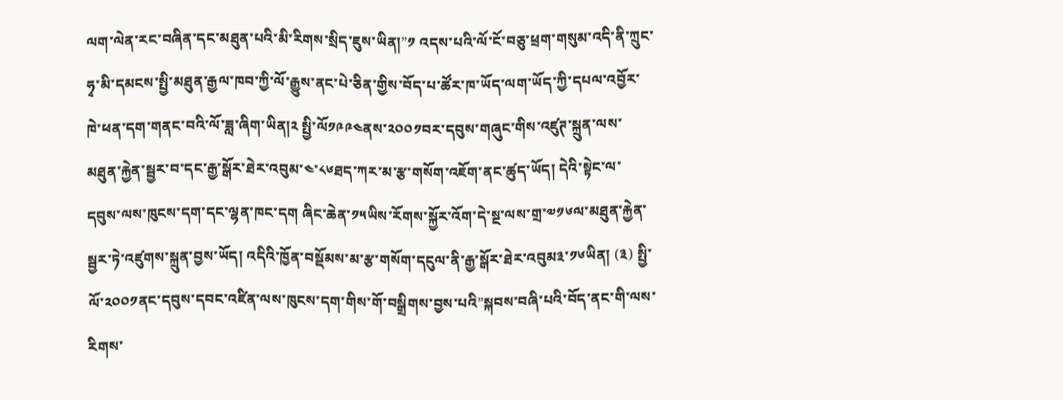ལག་ལེན་རང་བཞིན་དང་མཐུན་པའི་མི་རིགས་སྲིད་ཇུས་ཡིན།”༡ འདས་པའི་ལོ་ངོ་བཅུ་ཕྲག་གསུམ་འདི་ནི་ཀྲུང་ཧྭ་མི་དམངས་སྤྱི་མཐུན་རྒྱལ་ཁབ་ཀྱི་ལོ་རྒྱུས་ནང་པེ་ཅིན་གྱིས་བོད་པ་ཚོར་ཁ་ཡོད་ལག་ཡོད་ཀྱི་དཔལ་འབྱོར་ཁེ་ཕན་དག་གནང་བའི་ལོ་ཟླ་ཞིག་ཡིན།༢ སྤྱི་ལོ༡༩༩༤ནས་༢༠༠༡བར་དབུས་གཞུང་གིས་འཛུཊ་སྐྲུན་ལས་མཐུན་རྐྱེན་སྦྱར་བ་དང་རྒྱ་སྒོར་ཐེར་འབུམ་༤་༨༦ཐད་ཀར་མ་རྩ་གསོག་འཇོག་ནང་ཚུད་ཡོད། དེའི་སྟེང་ལ་དབུས་ལས་ཁུངས་དག་དང་ལྷན་ཁང་དག ཞིང་ཆེན་༡༥ཡིས་རོགས་སྐྱོར་འོག་དེ་སྔ་ལས་གྲ་༧༡༦ལ་མཐུན་རྐྱེན་སྦྱར་ཏེ་འཛུགས་སྐྲུན་བྱས་ཡོད། འདིའི་ཁྱོན་བསྡོམས་མ་རྩ་གསོག་དངུལ་ནི་རྒྱ་སྒོར་ཐེར་འབུམ༣་༡༦ཡིན། (༣) སྤྱི་ལོ་༢༠༠༡ནང་དབུས་དབང་འཛིན་ལས་ཁུངས་དག་གིས་གོ་བསྒྲིགས་བྱས་པའི”སྐབས་བཞི་པའི་བོད་ནང་གི་ལས་རིགས་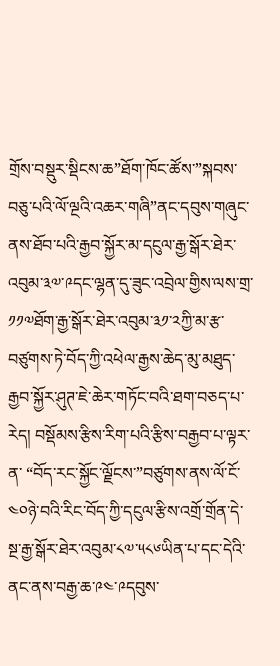གྲོས་བསྡུར་སྡིངས་ཆ”ཐོག་ཁོང་ཚོས་”སྐབས་བཅུ་པའི་ལོ་ལྔའི་འཆར་གཞི”ནང་དབུས་གཞུང་ནས་ཐོབ་པའི་རྒྱབ་སྐྱོར་མ་དངུལ་རྒྱ་སྒོར་ཐེར་འབུམ་༣༧་༩དང་ལྷན་དུ་ཟུང་འབྲེལ་གྱིས་ལས་གྲ་༡༡༧ཐོག་རྒྱ་སྒོར་ཐེར་འབུམ་༣༡་༢ཀྱི་མ་རྩ་བཙུགས་ཏེ་བོད་ཀྱི་འཕེལ་རྒྱས་ཆེད་མུ་མཐུད་རྒྱབ་སྐྱོར་ཤུཊ་ཇེ་ཆེར་གཏོང་བའི་ཐག་བཅད་པ་རེད། བསྡོམས་རྩིས་རིག་པའི་རྩིས་བརྒྱབ་པ་ལྟར་ན་ “བོད་རང་སྐྱོང་ལྗོངས་”བཙུགས་ནས་ལོ་ངོ་༤༠ཉེ་བའི་རིང་བོད་ཀྱི་དངུལ་རྩིས་འགྲོ་གྲོན་དེ་སྔ་རྒྱ་སྒོར་ཐེར་འབུམ་༨༧་༥༨༦ཡིན་པ་དང་དེའི་ནང་ནས་བརྒྱ་ཆ་༩༤་༩དབུས་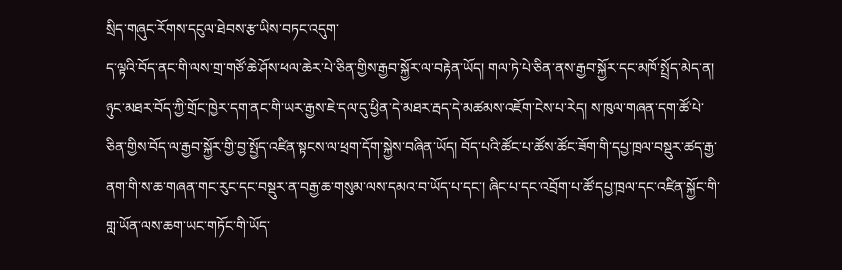སྲིད་གཞུང་རོགས་དངུལ་ཐེབས་རྩ་ཡིས་བཏང་འདུག་
ད་ལྟའི་བོད་ནང་གི་ལས་གྲ་གཙོ་ཆེ་ཤོས་ཕལ་ཆེར་པེ་ཅིན་གྱིས་རྒྱབ་སྐྱོར་ལ་བརྟེན་ཡོད། གལ་ཏེ་པེ་ཅིན་ནས་རྒྱབ་སྐྱོར་དང་མཁོ་སྤྲོད་མེད་ན། ཉུང་མཐར་བོད་ཀྱི་གྲོང་ཁྱེར་དག་ནང་གི་ཡར་རྒྱས་ཇེ་དལ་དུ་ཕྱིན་དེ་མཐར་རྦད་དེ་མཚམས་འཇོག་ངེས་པ་རེད། ས་ཁུལ་གཞན་དག་ཚོ་པེ་ཅིན་གྱིས་བོད་ལ་རྒྱབ་སྐྱོར་གྱི་བྱ་སྤྱོད་འཛིན་སྟངས་ལ་ཕྲག་དོག་སྐྱེས་བཞིན་ཡོད། བོད་པའི་ཚོང་པ་ཚོས་ཚོང་ཟོག་གི་དཔྱ་ཁྲལ་བསྡུར་ཚད་རྒྱ་ནག་གི་ས་ཆ་གཞན་གང་རུང་དང་བསྡུར་ན་བརྒྱ་ཆ་གསུམ་ལས་དམའ་བ་ཡོད་པ་དང་། ཞིང་པ་དང་འབྲོག་པ་ཚོ་དཔྱ་ཁྲལ་དང་འཛིན་སྐྱོང་གི་གླ་ཡོན་ལས་ཆག་ཡང་གཏོང་གི་ཡོད་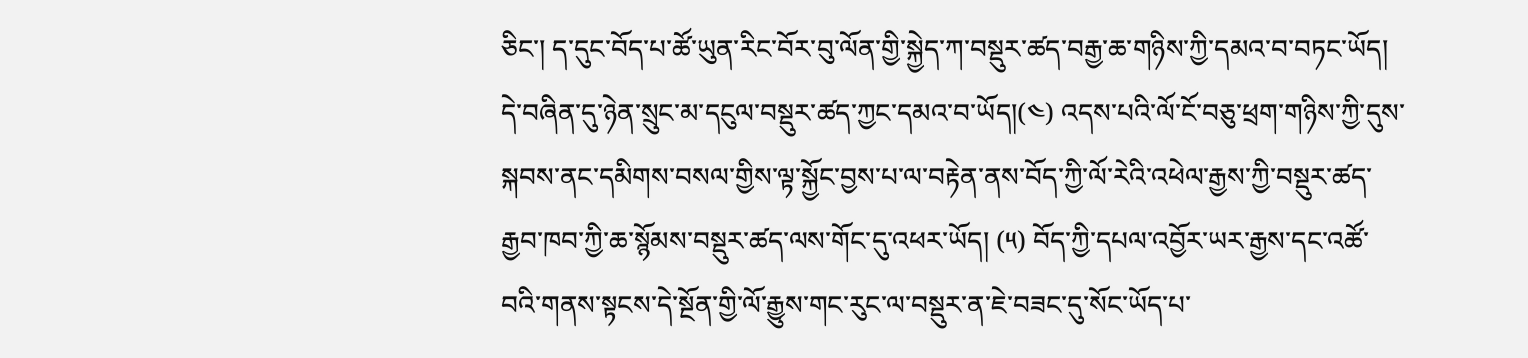ཅིང་། ད་དུང་བོད་པ་ཚོ་ཡུན་རིང་བོར་བུ་ལོན་གྱི་སྐྱེད་ཀ་བསྡུར་ཚད་བརྒྱ་ཆ་གཉིས་ཀྱི་དམའ་བ་བཏང་ཡོད། དེ་བཞིན་དུ་ཉེན་སྲུང་མ་དངུལ་བསྡུར་ཚད་ཀྱང་དམའ་བ་ཡོད།(༤) འདས་པའི་ལོ་ངོ་བཅུ་ཕྲག་གཉིས་ཀྱི་དུས་སྐབས་ནང་དམིགས་བསལ་གྱིས་ལྟ་སྐྱོང་བྱས་པ་ལ་བརྟེན་ནས་བོད་ཀྱི་ལོ་རེའི་འཕེལ་རྒྱས་ཀྱི་བསྡུར་ཚད་རྒྱབ་ཁབ་ཀྱི་ཆ་སྙོམས་བསྡུར་ཚད་ལས་གོང་དུ་འཕར་ཡོད། (༥) བོད་ཀྱི་དཔལ་འབྱོར་ཡར་རྒྱས་དང་འཚོ་བའི་གནས་སྟངས་དེ་སྔོན་གྱི་ལོ་རྒྱུས་གང་རུང་ལ་བསྡུར་ན་ཇེ་བཟང་དུ་སོང་ཡོད་པ་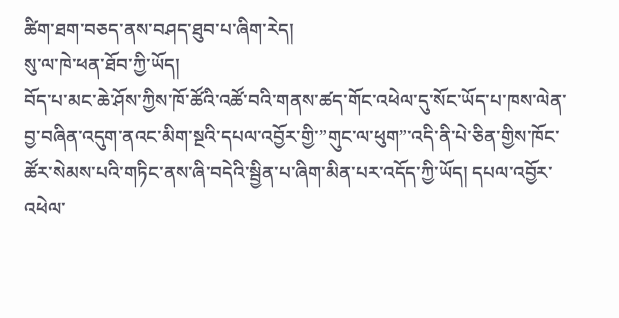ཚིག་ཐག་བཅད་ནས་བཤད་ཐུབ་པ་ཞིག་རེད།
སུ་ལ་ཁེ་ཕན་ཐོབ་ཀྱི་ཡོད།
བོད་པ་མང་ཆེ་ཤོས་ཀྱིས་ཁོ་ཚོའི་འཚོ་བའི་གནས་ཚད་གོང་འཕེལ་དུ་སོང་ཡོད་པ་ཁས་ལེན་བྱ་བཞིན་འདུག་ནའང་མིག་སྔའི་དཔལ་འབྱོར་གྱི་”གུང་ལ་ཕུག”་འདི་ནི་པེ་ཅིན་གྱིས་ཁོང་ཚོར་སེམས་པའི་གཏིང་ནས་ཞི་བདེའི་སྦྱིན་པ་ཞིག་མིན་པར་འདོད་ཀྱི་ཡོད། དཔལ་འབྱོར་འཕེལ་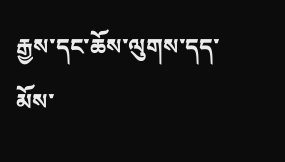རྒྱས་དང་ཆོས་ལུགས་དད་མོས་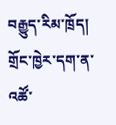བརྒྱུད་རིམ་ཁྲོད། གྲོང་ཁྱེར་དག་ན་འཚོ་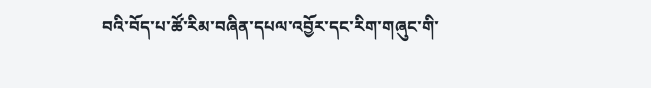བའི་བོད་པ་ཚོ་རིམ་བཞིན་དཔལ་འབྱོར་དང་རིག་གཞུང་གི་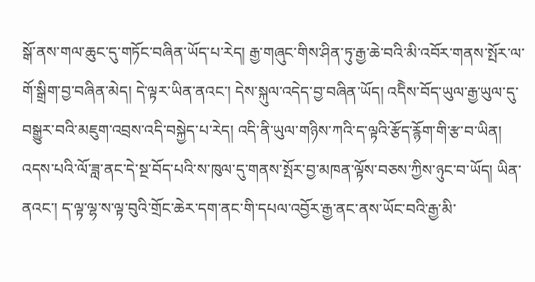སྒོ་ནས་གལ་ཆུང་དུ་གཏོང་བཞིན་ཡོད་པ་རེད། རྒྱ་གཞུང་གིས་ཤིན་ཏུ་རྒྱ་ཆེ་བའི་མི་འབོར་གནས་སྤོར་ལ་གོ་སྒྲིག་བྱ་བཞིན་མེད། དེ་ལྟར་ཡིན་ནའང་། དེས་སྐུལ་འདེད་བྱ་བཞིན་ཡོད། འདིེས་བོད་ཡུལ་རྒྱ་ཡུལ་དུ་བསྒྱུར་བའི་མཇུག་འབྲས་འདི་བསྐྱེད་པ་རེད། འདི་ནི་ཡུལ་གཉིས་ཀའི་ད་ལྟའི་རྩོད་རྙོག་གི་རྩ་བ་ཡིན།
འདས་པའི་ལོ་ཟླ་ནང་དེ་སྔ་བོད་པའི་ས་ཁུལ་དུ་གནས་སྤོར་བྱ་མཁན་ལྟོས་བཅས་ཀྱིས་ཉུང་བ་ཡོད། ཡིན་ནའང་། ད་ལྟ་ལྷ་ས་ལྟ་བུའི་གྲོང་ཆེར་དག་ནང་གི་དཔལ་འབྱོར་རྒྱ་ནང་ནས་ཡོང་བའི་རྒྱ་མི་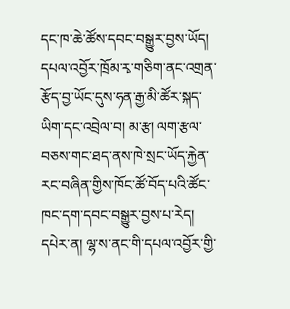དང་ཁ་ཆེ་ཚོས་དབང་བསྒྱུར་བྱས་ཡོད། དཔལ་འབྱོར་ཁྲོམ་རྭ་གཅིག་ནང་འགྲན་རྩོད་བྱ་ཡོང་དུས་ཧན་རྒྱ་མི་ཚོར་སྐད་ཡིག་དང་འབྲེལ་བ། མ་རྩ། ལག་རྩལ་བཅས་གང་ཐད་ནས་ཁེ་སྲང་ཡོད་རྐྱེན་རང་བཞིན་གྱིས་ཁོང་ཚོ་བོད་པའི་ཚོང་ཁང་དག་དབང་བསྒྱུར་བྱས་པ་རེད། དཔེར་ན། ལྷ་ས་ནང་གི་དཔལ་འབྱོར་གྱི་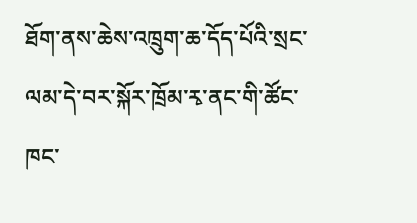ཐོག་ནས་ཆེས་འཁྲུག་ཆ་དོད་པོའི་སྲང་ལམ་དེ་བར་སྐོར་ཁྲོམ་རྭ་ནང་གི་ཚོང་ཁང་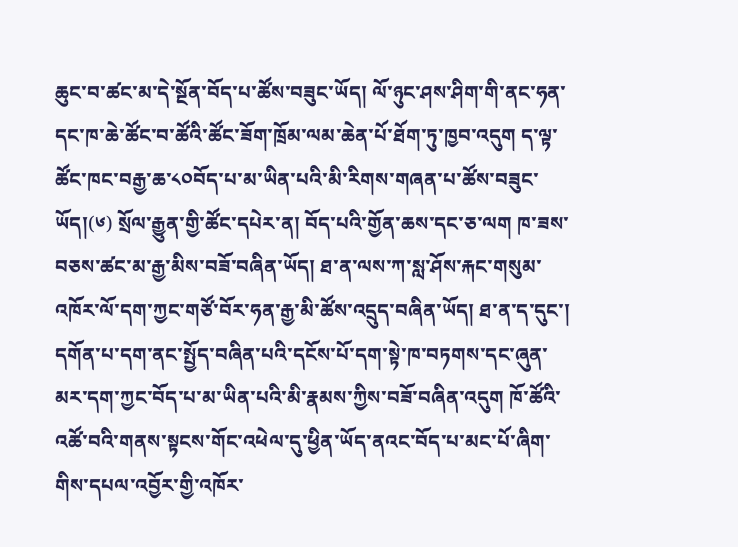ཆུང་བ་ཚང་མ་དེ་སྔོན་བོད་པ་ཚོས་བཟུང་ཡོད། ལོ་ཉུང་ཤས་ཤིག་གི་ནང་ཧན་དང་ཁ་ཆེ་ཚོང་བ་ཚོའི་ཚོང་ཟོག་ཁྲོམ་ལམ་ཆེན་པོ་ཐོག་ཏུ་ཁྱབ་འདུག ད་ལྟ་ཚོང་ཁང་བརྒྱ་ཆ་༨༠བོད་པ་མ་ཡིན་པའི་མི་རིགས་གཞན་པ་ཚོས་བཟུང་ཡོད།(༦) སྲོལ་རྒྱུན་གྱི་ཚོང་དཔེར་ན། བོད་པའི་གྱོན་ཆས་དང་ཅ་ལག ཁ་ཟས་བཅས་ཚང་མ་རྒྱ་མིས་བཟོ་བཞིན་ཡོད། ཐ་ན་ལས་ཀ་སླ་ཤོས་རྐང་གསུམ་འཁོར་ལོ་དག་ཀྱང་གཙོ་བོར་ཧན་རྒྱ་མི་ཚོས་འདྲུད་བཞིན་ཡོད། ཐ་ན་ད་དུང་། དགོན་པ་དག་ནང་སྤྱོད་བཞིན་པའི་དངོས་པོ་དག་སྟེ་ཁ་བཏགས་དང་ཞུན་མར་དག་ཀྱང་བོད་པ་མ་ཡིན་པའི་མི་རྣམས་ཀྱིས་བཟོ་བཞིན་འདུག ཁོ་ཚོའི་འཚོ་བའི་གནས་སྟངས་གོང་འཕེལ་དུ་ཕྱིན་ཡོད་ནའང་བོད་པ་མང་པོ་ཞིག་གིས་དཔལ་འབྱོར་གྱི་འཁོར་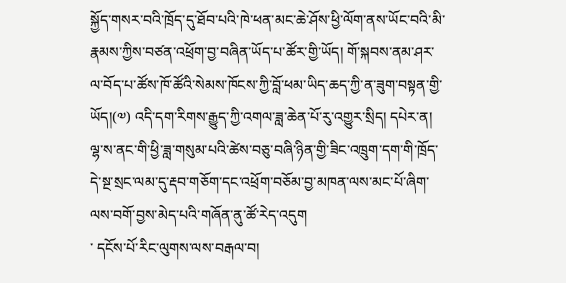སྐྱོད་གསར་བའི་ཁྲོད་དུ་ཐོབ་པའི་ཁེ་ཕན་མང་ཆེ་ཤོས་ཕྱི་ལོག་ནས་ཡོང་བའི་མི་རྣམས་ཀྱིས་བཙན་འཕྲོག་བྱ་བཞིན་ཡོད་པ་ཚོར་གྱི་ཡོད། གོ་སྐབས་ནམ་ཤར་ལ་བོད་པ་ཚོས་ཁོ་ཚོའི་སེམས་ཁོངས་ཀྱི་བློ་ཕམ་ཡིད་ཆད་ཀྱི་ན་ཟུག་བསྟན་གྱི་ཡོད།(༧) འདི་དག་རིགས་རྒྱུད་ཀྱི་འགལ་ཟླ་ཆེན་པོ་རུ་འགྱུར་སྲིད། དཔེར་ན། ལྷ་ས་ནང་གི་ཕྱི་ཟླ་གསུམ་པའི་ཚེས་བཅུ་བཞི་ཉིན་གྱི་ཟིང་འཁྲུག་དག་གི་ཁྲོད་དེ་སྔ་སྲང་ལམ་དུ་རྡབ་གཅོག་དང་འཕྲོག་བཅོམ་བྱ་མཁན་ལས་མང་པོ་ཞིག་ལས་བགོ་བྱས་མེད་པའི་གཞོན་ནུ་ཚོ་རེད་འདུག
་ དངོས་པོ་རིང་ལུགས་ལས་བརྒལ་བ།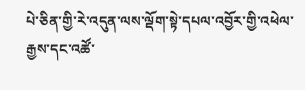པེ་ཅིན་གྱི་རེ་འདུན་ལས་ལྡོག་སྟེ་དཔལ་འབྱོར་གྱི་འཕེལ་རྒྱས་དང་འཚོ་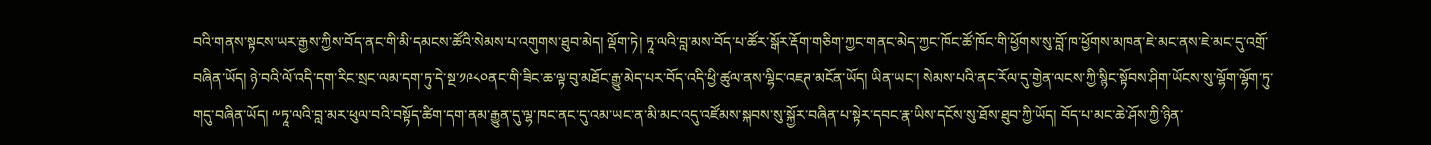བའི་གནས་སྟངས་ཡར་རྒྱས་ཀྱིས་བོད་ནང་གི་མི་དམངས་ཚོའི་སེམས་པ་འགུགས་ཐུབ་མེད། ལྡོག་ཏེ། ཏཱ་ལའི་བླ་མས་བོད་པ་ཚོར་སྒོར་རྡོག་གཅིག་ཀྱང་གནང་མེད་ཀྱང་ཁོང་ཚོ་ཁོང་གི་ཕྱོགས་སུ་བློ་ཁ་ཕྱོགས་མཁན་ཇེ་མང་ནས་ཇེ་མང་དུ་འགྲོ་བཞིན་ཡོད། ཉེ་བའི་ལོ་འདི་དག་རིང་སྲང་ལམ་དག་ཏུ་དེ་སྔ་༡༩༨༠ནང་གི་ཟིང་ཆ་ལྟ་བུ་མཐོང་རྒྱུ་མེད་པར་བོད་འདི་ཕྱི་ཚུལ་ནས་ལྷིང་འཇཊ་མངོན་ཡོད། ཡིན་ཡང་། སེམས་པའི་ནང་རོལ་དུ་གྱེན་ལངས་ཀྱི་སྙིང་སྟོབས་ཤིག་ཡོངས་སུ་ལྷོག་ལྷོག་ཏུ་གདུ་བཞིན་ཡོད། ༸ཏཱ་ལའི་བླ་མར་ཕུལ་བའི་བསྟོད་ཚིག་དག་ནམ་རྒྱུན་དུ་ལྷ་ཁང་ནང་དུ་འམ་ཡང་ན་མི་མང་འདུ་འཛོམས་སྐབས་སུ་སྐྱོར་བཞིན་པ་སྟེར་དབང་རྣ་ཡིས་དངོས་སུ་ཐོས་ཐུབ་ཀྱི་ཡོད། བོད་པ་མང་ཆེ་ཤོས་ཀྱི་ཉིན་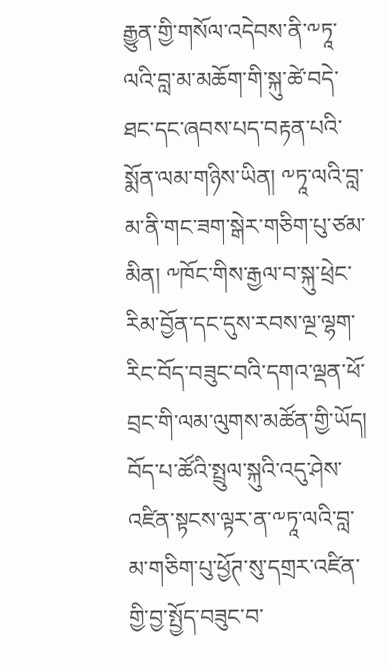རྒྱུན་གྱི་གསོལ་འདེབས་ནི་༸ཏཱ་ལའི་བླ་མ་མཆོག་གི་སྐུ་ཚེ་བདེ་ཐང་དང་ཞབས་པད་བརྟན་པའི་སྨོན་ལམ་གཉིས་ཡིན། ༸ཏཱ་ལའི་བླ་མ་ནི་གང་ཟག་སྒེར་གཅིག་པུ་ཙམ་མིན། ༸ཁོང་གིས་རྒྱལ་བ་སྐུ་ཕྲེང་རིམ་བྱོན་དང་དུས་རབས་ལྔ་ལྷག་རིང་བོད་བཟུང་བའི་དགའ་ལྡན་ཕོ་བྲང་གི་ལམ་ལུགས་མཚོན་གྱི་ཡོད། བོད་པ་ཚོའི་སྤྲུལ་སྐུའི་འདུ་ཤེས་འཛིན་སྟངས་ལྟར་ན་༸ཏཱ་ལའི་བླ་མ་གཅིག་པུ་ཕྱོཊ་སུ་དགྲར་འཛིན་གྱི་བྱ་སྤྱོད་བཟུང་བ་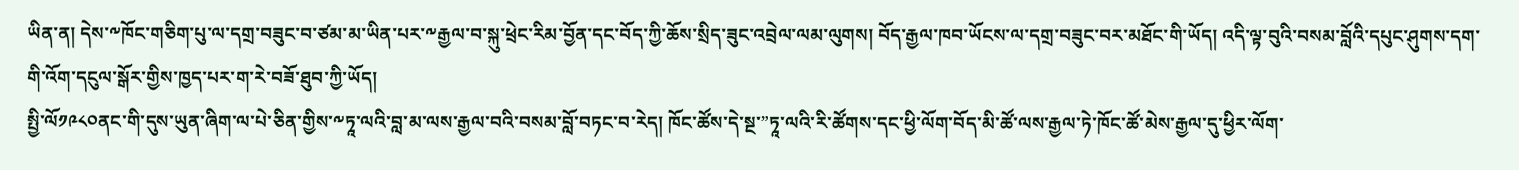ཡིན་ན། དེས་༸ཁོང་གཅིག་པུ་ལ་དགྲ་བཟུང་བ་ཙམ་མ་ཡིན་པར་༸རྒྱལ་བ་སྐུ་ཕྲེང་རིམ་བྱོན་དང་བོད་ཀྱི་ཆོས་སྲིད་ཟུང་འབྲེལ་ལམ་ལུགས། བོད་རྒྱལ་ཁབ་ཡོངས་ལ་དགྲ་བཟུང་བར་མཐོང་གི་ཡོད། འདི་ལྟ་བུའི་བསམ་བློའི་དཔུང་ཤུགས་དག་གི་འོག་དངུལ་སྒོར་གྱིས་ཁྱད་པར་ག་རེ་བཟོ་ཐུབ་ཀྱི་ཡོད།
སྤྱི་ལོ༡༩༨༠ནང་གི་དུས་ཡུན་ཞིག་ལ་པེ་ཅིན་གྱིས་༸ཏཱ་ལའི་བླ་མ་ལས་རྒྱལ་བའི་བསམ་བློ་བཏང་བ་རེད། ཁོང་ཚོས་དེ་སྔ་”ཏཱ་ལའི་རི་ཚོགས་དང་ཕྱི་ལོག་བོད་མི་ཚོ་ལས་རྒྱལ་ཏེ་ཁོང་ཚོ་མེས་རྒྱལ་དུ་ཕྱིར་ལོག་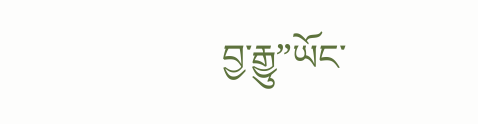བྱ་རྒྱུ”ཡོང་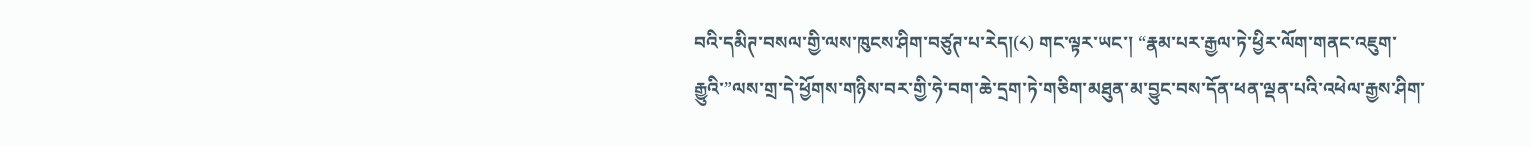བའི་དམིཊ་བསལ་གྱི་ལས་ཁུངས་ཤིག་བཙུཊ་པ་རེད།(༨) གང་ལྟར་ཡང་། “རྣམ་པར་རྒྱལ་ཏེ་ཕྱིར་ལོག་གནང་འཇུག་རྒྱུའི་”ལས་གྲ་དེ་ཕྱོགས་གཉིས་བར་གྱི་ཧེ་བག་ཆེ་དྲག་ཏེ་གཅིག་མཐུན་མ་བྱུང་བས་དོན་ཕན་ལྡན་པའི་འཕེལ་རྒྱས་ཤིག་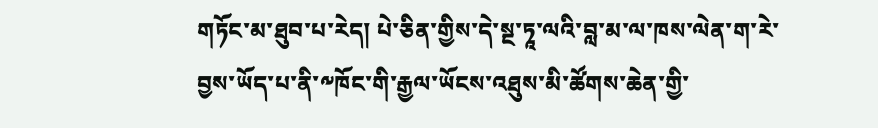གཏོང་མ་ཐུབ་པ་རེད། པེ་ཅིན་གྱིས་དེ་སྔ་ཏཱ་ལའི་བླ་མ་ལ་ཁས་ལེན་ག་རེ་བྱས་ཡོད་པ་ནི་༸ཁོང་གི་རྒྱལ་ཡོངས་འཐུས་མི་ཚོགས་ཆེན་གྱི་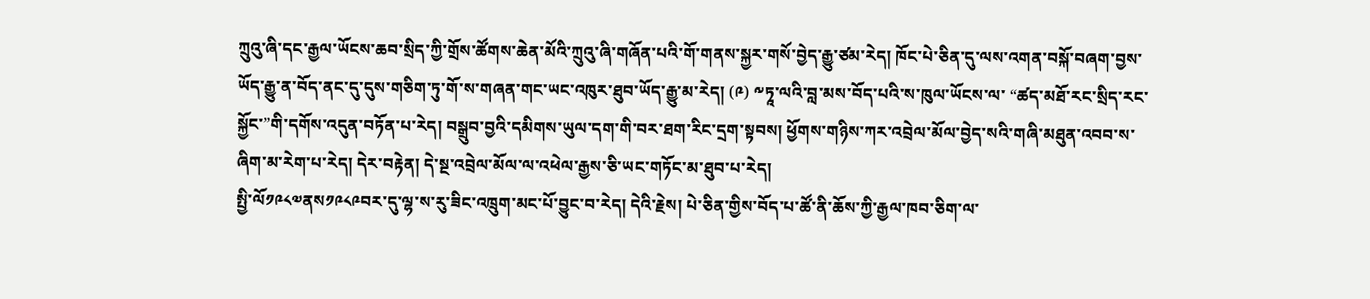ཀྲུའུ་ཞི་དང་རྒྱལ་ཡོངས་ཆབ་སྲིད་ཀྱི་གྲོས་ཚོགས་ཆེན་མོའི་ཀྲུའུ་ཞི་གཞོན་པའི་གོ་གནས་སྐྱར་གསོ་བྱེད་རྒྱུ་ཙམ་རེད། ཁོང་པེ་ཅིན་དུ་ལས་འགན་བསྐོ་བཞག་བྱས་ཡོད་རྒྱུ་ན་བོད་ནང་དུ་དུས་གཅིག་ཏུ་གོ་ས་གཞན་གང་ཡང་འཁུར་ཐུབ་ཡོད་རྒྱུ་མ་རེད། (༩) ༸ཏཱ་ལའི་བླ་མས་བོད་པའི་ས་ཁུལ་ཡོངས་ལ་ “ཚད་མཐོ་རང་སྲིད་རང་སྐྱོང་”གི་དགོས་འདུན་བཏོན་པ་རེད། བསྒྲུབ་བྱའི་དམིགས་ཡུལ་དག་གི་བར་ཐག་རིང་དྲག་སྟབས། ཕྱོགས་གཉིས་ཀར་འབྲེལ་མོལ་བྱེད་སའི་གཞི་མཐུན་འབབ་ས་ཞིག་མ་རེག་པ་རེད། དེར་བརྟེན། དེ་སྔ་འབྲེལ་མོལ་ལ་འཕེལ་རྒྱས་ཅི་ཡང་གཏོང་མ་ཐུབ་པ་རེད།
སྤྱི་ལོ༡༩༨༧ནས༡༩༨༩བར་དུ་ལྷ་ས་རུ་ཟིང་འཁྲུག་མང་པོ་བྱུང་བ་རེད། དེའི་རྗེས། པེ་ཅིན་གྱིས་བོད་པ་ཚོ་ནི་ཆོས་ཀྱི་རྒྱལ་ཁབ་ཅིག་ལ་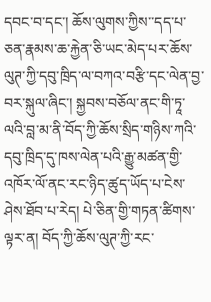དབང་བ་དང་། ཆོས་ལུགས་ཀྱིས་་དད་པ་ཅན་རྣམས་ཆ་རྐྱེན་ཅི་ཡང་མེད་པར་ཆོས་ལུཊ་ཀྱི་དབུ་ཁྲིད་ལ་བཀའ་བརྩི་དང་ལེན་བྱ་བར་སྐུལ་ཞིང་། སྐྱབས་བཅོལ་ནང་གི་ཏཱ་ལའི་བླ་མ་ནི་བོད་ཀྱི་ཆོས་སྲིད་གཉིས་ཀའི་དབུ་ཁྲིད་དུ་ཁས་ལེན་པའི་རྒྱུ་མཚན་གྱི་འཁོར་ལོ་ནང་རང་ཉིད་ཚུད་ཡོད་པ་ངེས་ཤེས་ཐོབ་པ་རེད། པེ་ཅིན་གྱི་གཏན་ཚིགས་ལྟར་ན། བོད་ཀྱི་ཆོས་ལུཊ་ཀྱི་རང་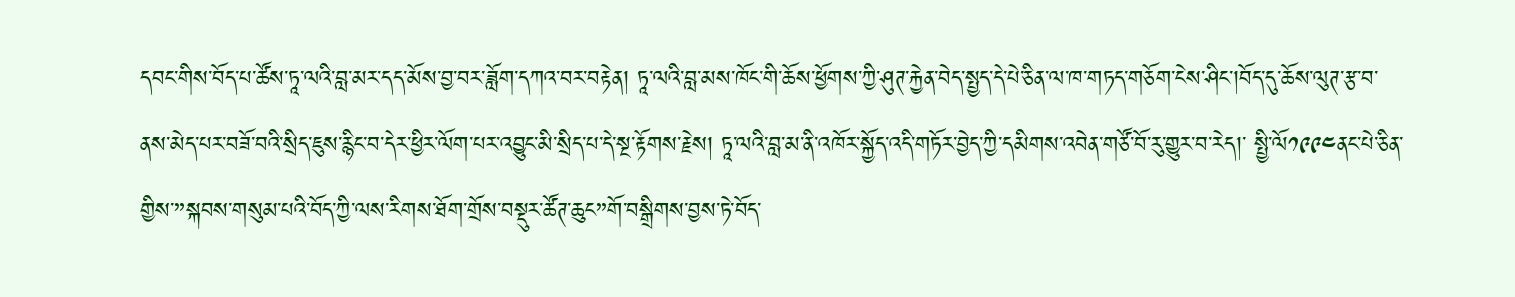དབང་གིས་བོད་པ་ཚོས་ཏཱ་ལའི་བླ་མར་དད་མོས་བྱ་བར་ཟློག་དཀའ་བར་བརྟེན། ཏཱ་ལའི་བླ་མས་ཁོང་གི་ཆོས་ཕྱོགས་ཀྱི་ཤུཊ་རྐྱེན་བེད་སྤྱད་དེ་པེ་ཅིན་ལ་ཁ་གཏད་གཅོག་ངེས་ཤིང་།བོད་དུ་ཆོས་ལུཊ་རྩ་བ་ནས་མེད་པར་བཟོ་བའི་སྲིད་ཇུས་རྙིང་བ་དེར་ཕྱིར་ལོག་པར་འབྱུང་མི་སྲིད་པ་དེ་སྔ་རྟོགས་རྗེས། ཏཱ་ལའི་བླ་མ་ནི་འཁོར་སྐྱོད་འདི་གཏོར་བྱེད་ཀྱི་དམིགས་འབེན་གཙོ་བོ་རུ་གྱུར་བ་རེད།་ སྤྱི་ལོ༡༩༩༤ནང་པེ་ཅིན་གྱིས་”སྐབས་གསུམ་པའི་བོད་ཀྱི་ལས་རིགས་ཐོག་གྲོས་བསྡུར་ཚོཊ་ཆུང”གོ་བསྒྲིགས་བྱས་ཏེ་བོད་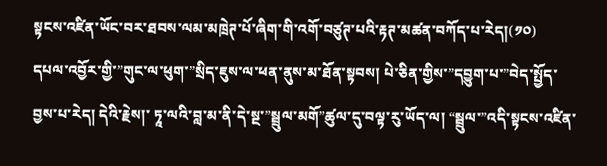སྟངས་འཛིན་ཡོང་བར་ཐབས་ལམ་མཁྲེཊ་པོ་ཞིག་གི་འགོ་བཙུཊ་པའི་རྟཊ་མཚན་བཀོད་པ་རེད།(༡༠)
དཔལ་འབྱོར་གྱི་”གུང་ལ་ཕུག་”སྲིད་ཇུས་ལ་ཕན་ནུས་མ་ཐོན་སྟབས། པེ་ཅིན་གྱིས་”དབྱུག་པ་”བེད་སྤྱོད་བྱས་པ་རེད། དེའི་རྗེས།་ ཏཱ་ལའི་བླ་མ་ནི་དེ་སྔ་”སྦྲུལ་མགོ”ཚུལ་དུ་བལྟ་རུ་ཡོད་ལ། “སྦྲུལ་”འདི་སྟངས་འཛིན་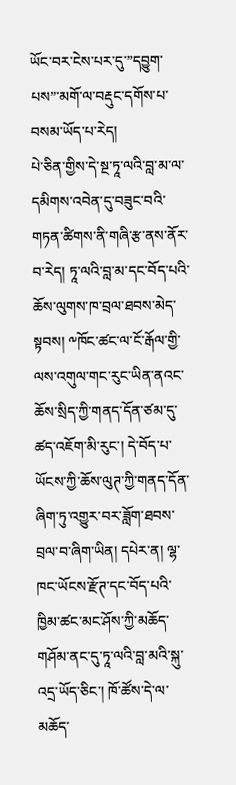ཡོང་བར་ངེས་པར་དུ་”དབྱུག་པས”་མགོ་ལ་བརྡུང་དགོས་པ་བསམ་ཡོད་པ་རེད།
པེ་ཅིན་གྱིས་དེ་སྔ་ཏཱ་ལའི་བླ་མ་ལ་དམིགས་འབེན་དུ་བཟུང་བའི་གཏན་ཚིགས་ནི་གཞི་རྩ་ནས་ནོར་བ་རེད། ཏཱ་ལའི་བླ་མ་དང་བོད་པའི་ཆོས་ལུགས་ཁ་བྲལ་ཐབས་མེད་སྟབས། ༸ཁོང་ཚང་ལ་ངོ་རྒོལ་གྱི་ལས་འགུལ་གང་རུང་ཡིན་ནའང་ཆོས་སྲིད་ཀྱི་གནད་དོན་ཙམ་དུ་ཚད་འཇོག་མི་རུང་། དེ་བོད་པ་ཡོངས་ཀྱི་ཆོས་ལུཊ་ཀྱི་གནད་དོན་ཞིག་ཏུ་འགྱུར་བར་ཟློག་ཐབས་བྲལ་བ་ཞིག་ཡིན། དཔེར་ན། ལྷ་ཁང་ཡོངས་རྫོཊ་དང་བོད་པའི་ཁྱིམ་ཚང་མང་ཤོས་ཀྱི་མཆོད་གཤོམ་ནང་དུ་ཏཱ་ལའི་བླ་མའི་སྐུ་འདྲ་ཡོད་ཅིང་། ཁོ་ཚོས་དེ་ལ་མཆོད་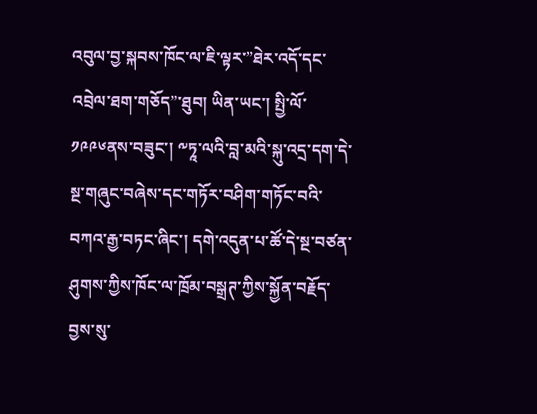འབུལ་བྱ་སྐབས་ཁོང་ལ་ཇི་ལྟར་”ཐེར་འདོ་དང་འབྲེལ་ཐག་གཅོད”་ཐུབ། ཡིན་ཡང་། སྤྱི་ལོ་༡༩༩༦ནས་བཟུང་། ༸ཏཱ་ལའི་བླ་མའི་སྐུ་འདྲ་དག་དེ་སྔ་གཞུང་བཞེས་དང་གཏོར་བཤིག་གཏོང་བའི་བཀའ་རྒྱ་བཏང་ཞིང་། དགེ་འདུན་པ་ཚོ་དེ་སྔ་བཙན་ཤུགས་ཀྱིས་ཁོང་ལ་ཁྲོམ་བསྒྲཊ་ཀྱིས་སྐྱོན་བརྗོད་བྱས་སུ་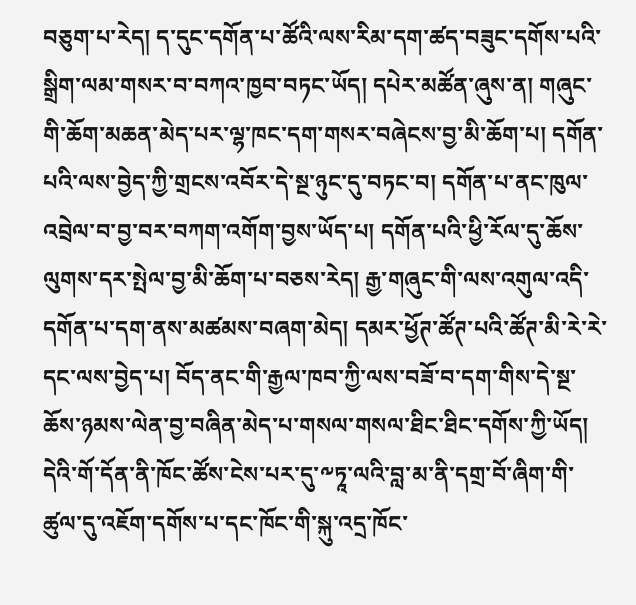བཅུག་པ་རེད། ད་དུང་དགོན་པ་ཚོའི་ལས་རིམ་དག་ཚད་བཟུང་དགོས་པའི་སྒྲིག་ལམ་གསར་བ་བཀའ་ཁྱབ་བཏང་ཡོད། དཔེར་མཚོན་ཞུས་ན། གཞུང་གི་ཆོག་མཆན་མེད་པར་ལྷ་ཁང་དག་གསར་བཞེངས་བྱ་མི་ཆོག་པ། དགོན་པའི་ལས་བྱེད་ཀྱི་གྲངས་འབོར་དེ་སྔ་ཉུང་དུ་བཏང་བ། དགོན་པ་ནང་ཁུལ་འབྲེལ་བ་བྱ་བར་བཀག་འགོག་བྱས་ཡོད་པ། དགོན་པའི་ཕྱི་རོལ་དུ་ཆོས་ལུགས་དར་སྤེལ་བྱ་མི་ཆོག་པ་བཅས་རེད། རྒྱ་གཞུང་གི་ལས་འགུལ་འདི་དགོན་པ་དག་ནས་མཚམས་བཞག་མེད། དམར་ཕྱོཊ་ཚོཊ་པའི་ཚོཊ་མི་རེ་རེ་དང་ལས་བྱེད་པ། བོད་ནང་གི་རྒྱལ་ཁབ་ཀྱི་ལས་བཟོ་བ་དག་གིས་དེ་སྔ་ཆོས་ཉམས་ལེན་བྱ་བཞིན་མེད་པ་གསལ་གསལ་ཐིང་ཐིང་དགོས་ཀྱི་ཡོད། དེའི་གོ་དོན་ནི་ཁོང་ཚོས་ངེས་པར་དུ་༸ཏཱ་ལའི་བླ་མ་ནི་དགྲ་བོ་ཞིག་གི་ཚུལ་དུ་འཇོག་དགོས་པ་དང་ཁོང་གི་སྐུ་འདྲ་ཁོང་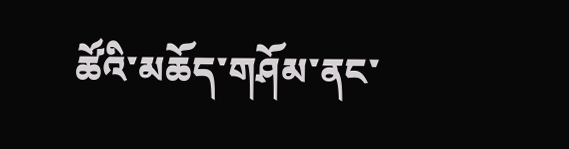ཚོའི་མཆོད་གཤོམ་ནང་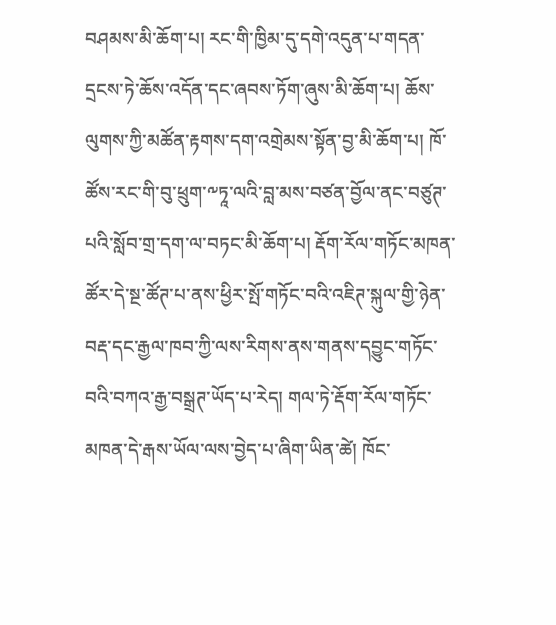བཤམས་མི་ཆོག་པ། རང་གི་ཁྱིམ་དུ་དགེ་འདུན་པ་གདན་དྲངས་ཏེ་ཆོས་འདོན་དང་ཞབས་ཏོག་ཞུས་མི་ཆོག་པ། ཆོས་ལུགས་ཀྱི་མཚོན་རྟགས་དག་འགྲེམས་སྟོན་བྱ་མི་ཆོག་པ། ཁོ་ཚོས་རང་གི་བུ་ཕྲུག་༸ཏཱ་ལའི་བླ་མས་བཙན་བྱོལ་ནང་བཙུཊ་པའི་སློབ་གྲ་དག་ལ་བཏང་མི་ཆོག་པ། རྡོག་རོལ་གཏོང་མཁན་ཚོར་དེ་སྔ་ཚོཊ་པ་ནས་ཕྱིར་སྤོ་གཏོང་བའི་འཇིཊ་སྐུལ་གྱི་ཉེན་བརྡ་དང་རྒྱལ་ཁབ་ཀྱི་ལས་རིགས་ནས་གནས་དབྱུང་གཏོང་བའི་བཀའ་རྒྱ་བསྒྲཊ་ཡོད་པ་རེད། གལ་ཏེ་རྡོག་རོལ་གཏོང་མཁན་དེ་རྒས་ཡོལ་ལས་བྱེད་པ་ཞིག་ཡིན་ཚེ། ཁོང་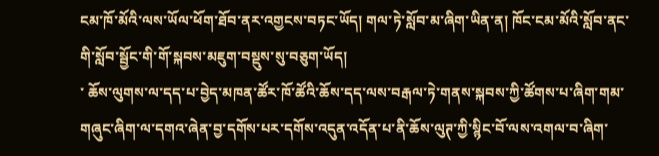ངམ་ཁོ་མོའི་ལས་ཡོལ་ཕོག་ཐོབ་ནར་འགྱངས་བཏང་ཡོད། གལ་ཏེ་སློབ་མ་ཞིག་ཡིན་ན། ཁོང་ངམ་མོའི་སློབ་ནང་གི་སློབ་སྦྱོང་གི་གོ་སྐབས་མཇུག་བསྡུས་སུ་བཅུག་ཡོད།
་ ཆོས་ལུགས་ལ་དད་པ་བྱེད་མཁན་ཚོར་ཁོ་ཚོའི་ཆོས་དད་ལས་བརྒལ་ཏེ་གནས་སྐབས་ཀྱི་ཚོགས་པ་ཞིག་གམ་གཞུང་ཞིག་ལ་དགའ་ཞེན་བྱ་དགོས་པར་དགོས་འདུན་འདོན་པ་ནི་ཆོས་ལུཊ་ཀྱི་སྙིང་བོ་ལས་འགལ་བ་ཞིག་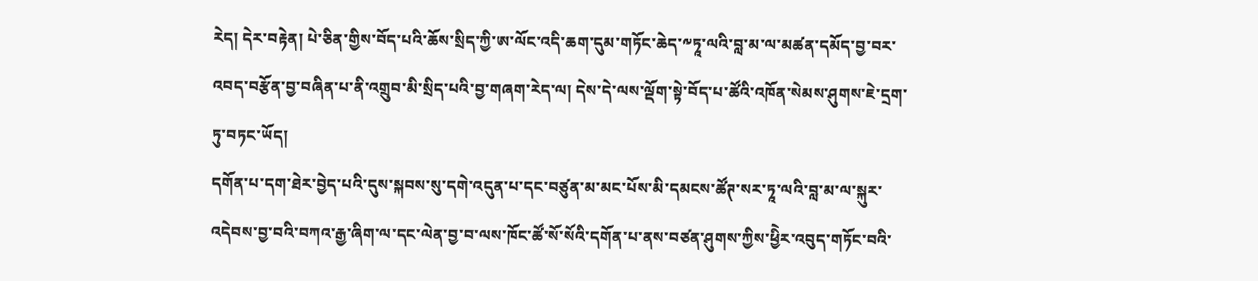རེད། དེར་བརྟེན། པེ་ཅིན་གྱིས་བོད་པའི་ཆོས་སྲིད་ཀྱི་ཨ་ལོང་འདི་ཆག་དུམ་གཏོང་ཆེད་༸ཏཱ་ལའི་བླ་མ་ལ་མཚན་དམོད་བྱ་བར་འབད་བརྩོན་བྱ་བཞིན་པ་ནི་འགྲུབ་མི་སྲིད་པའི་བྱ་གཞག་རེད་ལ། དེས་དེ་ལས་ལྡོག་སྟེ་བོད་པ་ཚོའི་འཁོན་སེམས་ཤུགས་ཇེ་དྲག་ཏུ་བཏང་ཡོད།
དགོན་པ་དག་ཐེར་བྱེད་པའི་དུས་སྐབས་སུ་དགེ་འདུན་པ་དང་བཙུན་མ་མང་པོས་མི་དམངས་ཚོཊ་སར་ཏཱ་ལའི་བླ་མ་ལ་སྐུར་འདེབས་བྱ་བའི་བཀའ་རྒྱ་ཞིག་ལ་དང་ལེན་བྱ་བ་ལས་ཁོང་ཚོ་སོ་སོའི་དགོན་པ་ནས་བཙན་ཤུགས་ཀྱིས་ཕྱིེར་འབུད་གཏོང་བའི་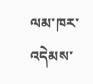ལམ་ཁར་འདེམས་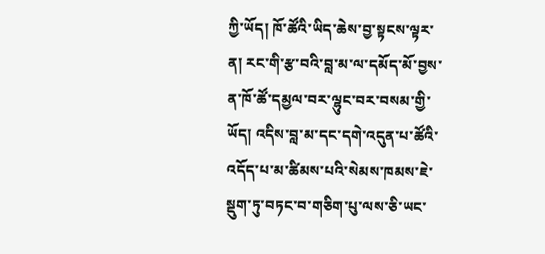ཀྱི་ཡོད། ཁོ་ཚོའི་ཡིད་ཆེས་བྱ་སྟངས་ལྟར་ན། རང་གི་རྩ་བའི་བླ་མ་ལ་དམོད་མོ་བྱས་ན་ཁོ་ཚོ་དམྱལ་བར་ལྷུང་བར་བསམ་གྱི་ཡོད། འདིས་བླ་མ་དང་དགེ་འདུན་པ་ཚོའི་འདོད་པ་མ་ཚིམས་པའི་སེམས་ཁམས་ཇེ་སྡུག་ཏུ་བཏང་བ་གཅིག་པུ་ལས་ཅི་ཡང་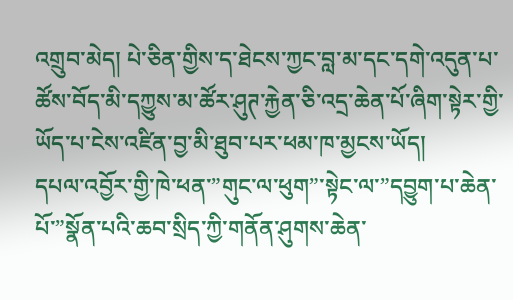འགྲུབ་མེད། པེ་ཅིན་གྱིས་ད་ཐེངས་ཀྱང་བླ་མ་དང་དགེ་འདུན་པ་ཚོས་བོད་མི་དཀྱུས་མ་ཚོར་ཤུཊ་རྐྱེན་ཅི་འདྲ་ཆེན་པོ་ཞིག་སྟེར་གྱི་ཡོད་པ་ངེས་འཛིན་བྱ་མི་ཐུབ་པར་ཕམ་ཁ་མྱངས་ཡོད།
དཔལ་འབྱོར་གྱི་ཁེ་ཕན་”གུང་ལ་ཕུག”་སྟེང་ལ་”དབྱུག་པ་ཆེན་པོ་”སྣོན་པའི་ཆབ་སྲིད་ཀྱི་གནོན་ཤུགས་ཆེན་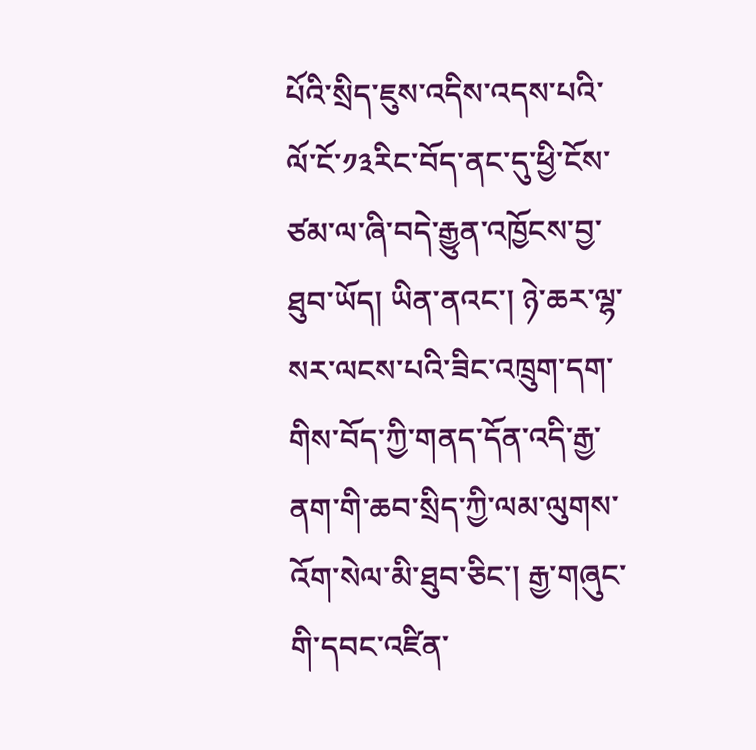པོའི་སྲིད་ཇུས་འདིས་འདས་པའི་ལོ་ངོ་༡༣རིང་བོད་ནང་དུ་ཕྱི་ངོས་ཙམ་ལ་ཞི་བདེ་རྒྱུན་འཁྱོངས་བྱ་ཐུབ་ཡོད། ཡིན་ནའང་། ཉེ་ཆར་ལྷ་སར་ལངས་པའི་ཟིང་འཁྲུག་དག་གིས་བོད་ཀྱི་གནད་དོན་འདི་རྒྱ་ནག་གི་ཆབ་སྲིད་ཀྱི་ལམ་ལུགས་འོག་སེལ་མི་ཐུབ་ཅིང་། རྒྱ་གཞུང་གི་དབང་འཛིན་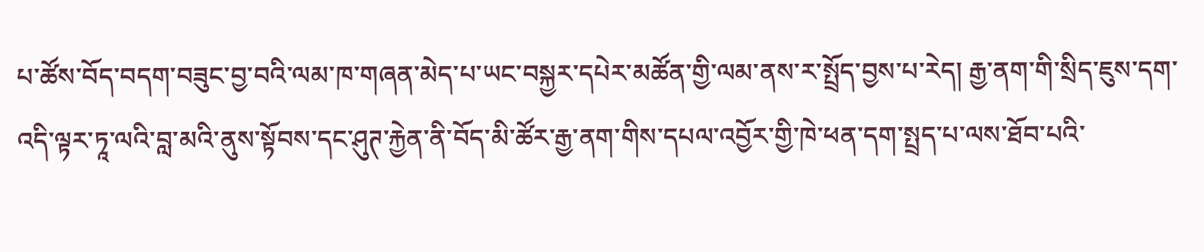པ་ཚོས་བོད་བདག་བཟུང་བྱ་བའི་ལམ་ཁ་གཞན་མེད་པ་ཡང་བསྐྱར་དཔེར་མཚོན་གྱི་ལམ་ནས་ར་སྤྲོད་བྱས་པ་རེད། རྒྱ་ནག་གི་སྲིད་ཇུས་དག་འདི་ལྟར་ཏཱ་ལའི་བླ་མའི་ནུས་སྟོབས་དང་ཤུཊ་རྐྱེན་ནི་བོད་མི་ཚོར་རྒྱ་ནག་གིས་དཔལ་འབྱོར་གྱི་ཁེ་ཕན་དག་སྤྲད་པ་ལས་ཐོབ་པའི་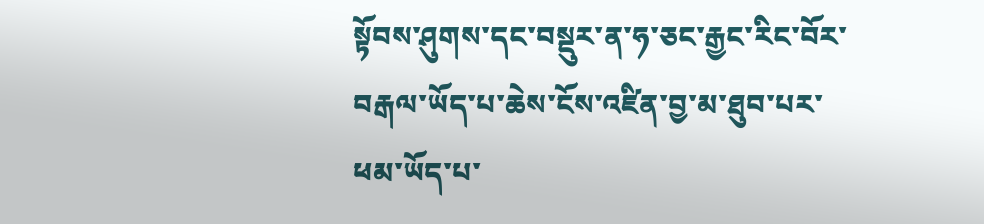སྟོབས་ཤུགས་དང་བསྡུར་ན་ཧ་ཅང་རྒྱང་རིང་བོར་བརྒལ་ཡོད་པ་ཆེས་ངོས་འཛིན་བྱ་མ་ཐུབ་པར་ཕམ་ཡོད་པ་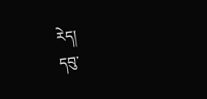རེད།
དབུ་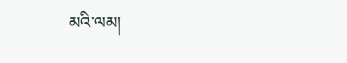མའི་ལམ།